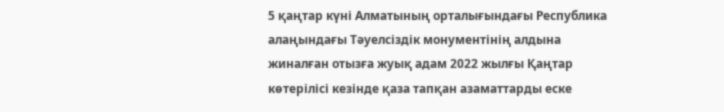5 қаңтар күні Алматының орталығындағы Республика алаңындағы Тәуелсіздік монументінің алдына жиналған отызға жуық адам 2022 жылғы Қаңтар көтерілісі кезінде қаза тапқан азаматтарды еске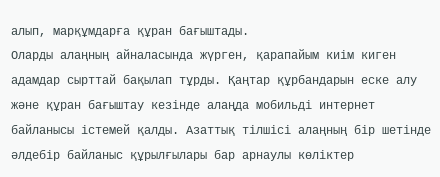алып, марқұмдарға құран бағыштады.
Оларды алаңның айналасында жүрген, қарапайым киім киген адамдар сырттай бақылап тұрды. Қаңтар құрбандарын еске алу және құран бағыштау кезінде алаңда мобильді интернет байланысы істемей қалды. Азаттық тілшісі алаңның бір шетінде әлдебір байланыс құрылғылары бар арнаулы көліктер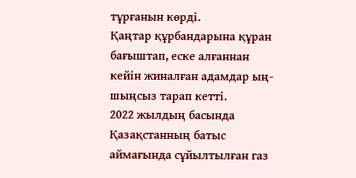тұрғанын көрді.
Қаңтар құрбандарына құран бағыштап, еске алғаннан кейін жиналған адамдар ың-шыңсыз тарап кетті.
2022 жылдың басында Қазақстанның батыс аймағында сұйылтылған газ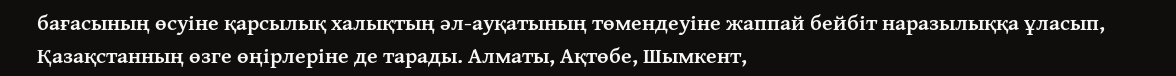бағасының өсуіне қарсылық халықтың әл-ауқатының төмендеуіне жаппай бейбіт наразылыққа ұласып, Қазақстанның өзге өңірлеріне де тарады. Алматы, Ақтөбе, Шымкент,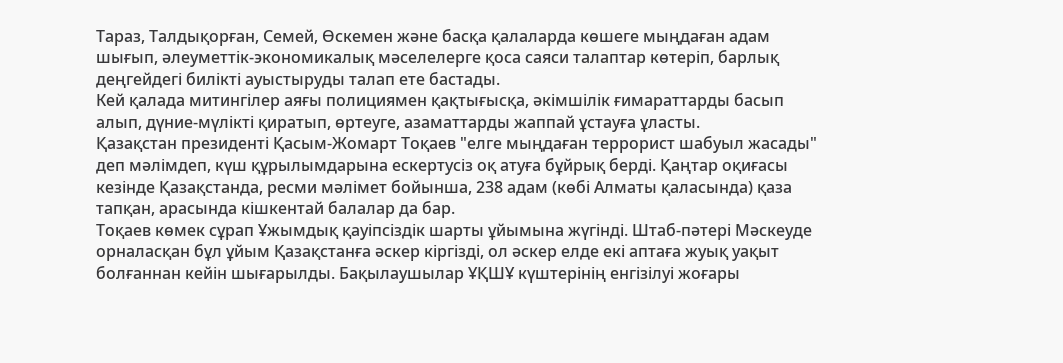Тараз, Талдықорған, Семей, Өскемен және басқа қалаларда көшеге мыңдаған адам шығып, әлеуметтік-экономикалық мәселелерге қоса саяси талаптар көтеріп, барлық деңгейдегі билікті ауыстыруды талап ете бастады.
Кей қалада митингілер аяғы полициямен қақтығысқа, әкімшілік ғимараттарды басып алып, дүние-мүлікті қиратып, өртеуге, азаматтарды жаппай ұстауға ұласты.
Қазақстан президенті Қасым-Жомарт Тоқаев "елге мыңдаған террорист шабуыл жасады" деп мәлімдеп, күш құрылымдарына ескертусіз оқ атуға бұйрық берді. Қаңтар оқиғасы кезінде Қазақстанда, ресми мәлімет бойынша, 238 адам (көбі Алматы қаласында) қаза тапқан, арасында кішкентай балалар да бар.
Тоқаев көмек сұрап Ұжымдық қауіпсіздік шарты ұйымына жүгінді. Штаб-пәтері Мәскеуде орналасқан бұл ұйым Қазақстанға әскер кіргізді, ол әскер елде екі аптаға жуық уақыт болғаннан кейін шығарылды. Бақылаушылар ҰҚШҰ күштерінің енгізілуі жоғары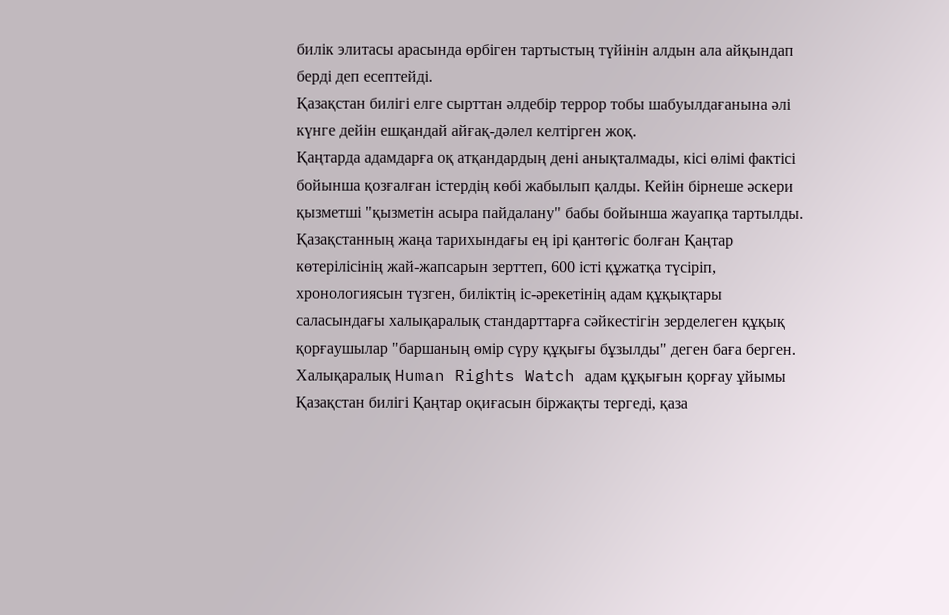билік элитасы арасында өрбіген тартыстың түйінін алдын ала айқындап берді деп есептейді.
Қазақстан билігі елге сырттан әлдебір террор тобы шабуылдағанына әлі күнге дейін ешқандай айғақ-дәлел келтірген жоқ.
Қаңтарда адамдарға оқ атқандардың дені анықталмады, кісі өлімі фактісі бойынша қозғалған істердің көбі жабылып қалды. Кейін бірнеше әскери қызметші "қызметін асыра пайдалану" бабы бойынша жауапқа тартылды.
Қазақстанның жаңа тарихындағы ең ірі қантөгіс болған Қаңтар көтерілісінің жай-жапсарын зерттеп, 600 істі құжатқа түсіріп, хронологиясын түзген, биліктің іс-әрекетінің адам құқықтары саласындағы халықаралық стандарттарға сәйкестігін зерделеген құқық қорғаушылар "баршаның өмір сүру құқығы бұзылды" деген баға берген. Халықаралық Human Rights Watch адам құқығын қорғау ұйымы Қазақстан билігі Қаңтар оқиғасын біржақты тергеді, қаза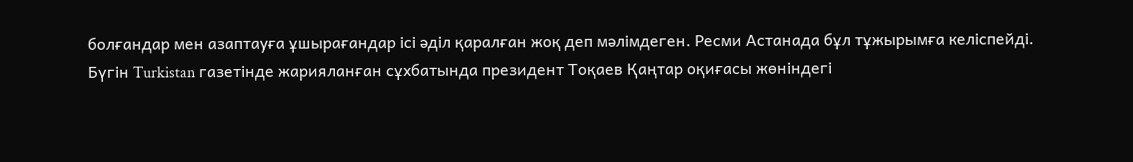болғандар мен азаптауға ұшырағандар ісі әділ қаралған жоқ деп мәлімдеген. Ресми Астанада бұл тұжырымға келіспейді.
Бүгін Turkistan газетінде жарияланған сұхбатында президент Тоқаев Қаңтар оқиғасы жөніндегі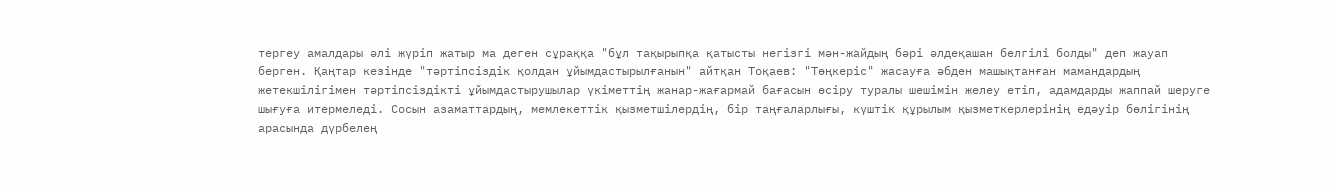тергеу амалдары әлі жүріп жатыр ма деген сұраққа "бұл тақырыпқа қатысты негізгі мән-жайдың бәрі әлдеқашан белгілі болды" деп жауап берген. Қаңтар кезінде "тәртіпсіздік қолдан ұйымдастырылғанын" айтқан Тоқаев: "Төңкеріс" жасауға әбден машықтанған мамандардың жетекшілігімен тәртіпсіздікті ұйымдастырушылар үкіметтің жанар-жағармай бағасын өсіру туралы шешімін желеу етіп, адамдарды жаппай шеруге шығуға итермеледі. Сосын азаматтардың, мемлекеттік қызметшілердің, бір таңғаларлығы, күштік құрылым қызметкерлерінің едәуір бөлігінің арасында дүрбелең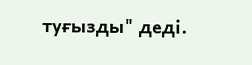туғызды" деді.